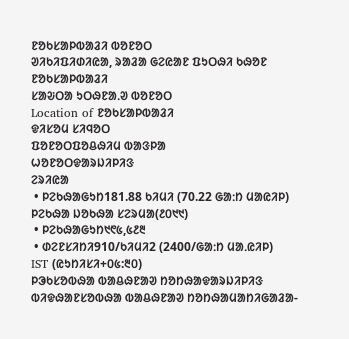ᱱᱚᱠᱥᱟᱞᱵᱟᱲᱤ ᱵᱚᱱᱚᱛ
ᱣᱤᱠᱤᱯᱤᱰᱤᱭᱟ, ᱨᱟᱲᱟ ᱜᱮᱭᱟᱱ ᱯᱩᱛᱷᱤ ᱠᱷᱚᱱ
ᱱᱚᱠᱥᱟᱞᱵᱟᱲᱤ
ᱥᱟᱶᱛᱟ ᱩᱛᱷᱱᱟᱹᱣ ᱵᱚᱱᱚᱛ
Location of ᱱᱚᱠᱥᱟᱞᱵᱟᱲᱤ
ᱫᱤᱥᱚᱢ ᱥᱤᱧᱚᱛ
ᱯᱚᱱᱚᱛᱯᱚᱪᱷᱤᱢ ᱵᱟᱝᱞᱟ
ᱦᱚᱱᱚᱛᱫᱟᱨᱡᱤᱞᱤᱝ
ᱮᱨᱤᱭᱟ
 • ᱞᱮᱠᱷᱟᱜᱩᱴ181.88 ᱠᱤᱢᱤ (70.22 ᱜᱟᱺᱴ ᱢᱟᱭᱤᱞ)
ᱞᱮᱠᱷᱟ ᱡᱚᱠᱷᱟ ᱥᱮᱨᱢᱟ(᱒᱐᱑᱑)
 • ᱞᱮᱠᱷᱟᱜᱩᱴ᱑᱖᱕,᱕᱒᱓
 • ᱰᱮᱱᱥᱤᱴᱤ910/ᱠᱤᱢᱤ2 (2400/ᱜᱟᱺᱴ ᱢᱟᱹᱭᱤᱞ)
IST (ᱭᱩᱴᱤᱥᱤ+᱐᱕:᱓᱐)
ᱞᱳᱠᱥᱚᱵᱷᱟ ᱵᱟᱪᱷᱱᱟᱣ ᱴᱚᱴᱷᱟᱫᱟᱨᱡᱤᱞᱤᱝ
ᱵᱤᱫᱷᱟᱱᱥᱚᱵᱷᱟ ᱵᱟᱪᱷᱱᱟᱣ ᱴᱚᱴᱷᱟᱢᱟᱴᱤᱜᱟᱲᱟ-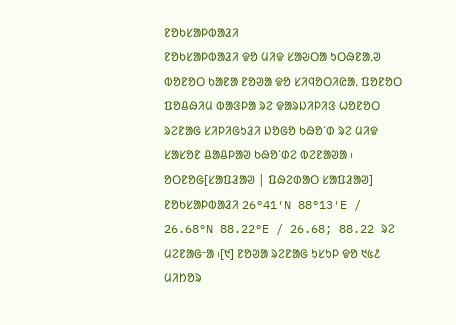ᱱᱚᱠᱥᱟᱞᱵᱟᱲᱤ
ᱱᱚᱠᱥᱟᱞᱵᱟᱲᱤ ᱫᱚ ᱢᱤᱫ ᱥᱟᱶᱛᱟ ᱩᱛᱷᱱᱟᱹᱣ ᱵᱚᱱᱚᱛ ᱠᱟᱱᱟ ᱱᱚᱣᱟ ᱫᱚ ᱥᱤᱧᱚᱛᱤᱭᱟᱹ ᱯᱚᱱᱚᱛ ᱯᱚᱪᱷᱤᱢ ᱵᱟᱝᱞᱟ ᱨᱮ ᱫᱟᱨᱡᱤᱞᱤᱝ ᱦᱚᱱᱚᱛ ᱨᱮᱱᱟᱜ ᱥᱤᱞᱤᱜᱩᱲᱤ ᱡᱚᱜᱚ ᱠᱷᱚᱸᱰ ᱨᱮ ᱢᱤᱫ ᱥᱟᱥᱚᱱ ᱪᱟᱪᱞᱟᱣ ᱠᱷᱚᱸᱰᱮ ᱵᱮᱱᱟᱣᱟ ᱾
ᱚᱛᱱᱚᱜ[ᱥᱟᱯᱲᱟᱣ | ᱯᱷᱮᱰᱟᱛ ᱥᱟᱯᱲᱟᱣ]
ᱱᱚᱠᱥᱟᱞᱵᱟᱲᱤ 26°41′N 88°13′E / 26.68°N 88.22°E / 26.68; 88.22 ᱨᱮ ᱢᱮᱱᱟᱜᱼᱟ ᱾[᱑] ᱱᱚᱣᱟ ᱨᱮᱱᱟᱜ ᱩᱥᱩᱞ ᱫᱚ ᱑᱕᱒ ᱢᱤᱴᱚᱨ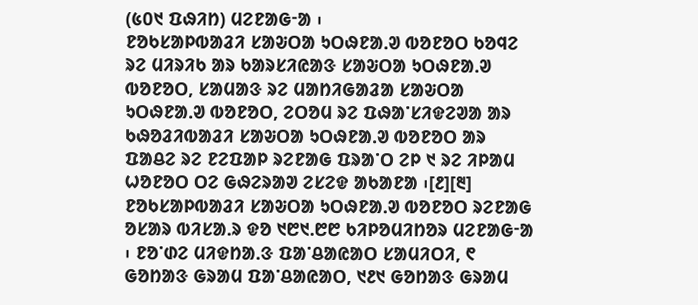(᱕᱐᱑ ᱯᱷᱤᱴ) ᱢᱮᱱᱟᱜᱼᱟ ᱾
ᱱᱚᱠᱥᱟᱞᱵᱟᱲᱤ ᱥᱟᱶᱛᱟ ᱩᱛᱷᱱᱟᱹᱣ ᱵᱚᱱᱚᱛ ᱠᱚᱧᱮ ᱨᱮ ᱢᱤᱨᱤᱠ ᱟᱨ ᱠᱟᱨᱥᱤᱭᱟᱝ ᱥᱟᱶᱛᱟ ᱩᱛᱷᱱᱟᱹᱣ ᱵᱚᱱᱚᱛ, ᱥᱟᱢᱟᱝ ᱨᱮ ᱢᱟᱴᱤᱜᱟᱲᱟ ᱥᱟᱶᱛᱟ ᱩᱛᱷᱱᱟᱹᱣ ᱵᱚᱱᱚᱛ, ᱮᱛᱚᱢ ᱨᱮ ᱯᱷᱟᱸᱥᱤᱫᱮᱣᱟ ᱟᱨ ᱠᱷᱚᱲᱤᱵᱟᱲᱤ ᱥᱟᱶᱛᱟ ᱩᱛᱷᱱᱟᱹᱣ ᱵᱚᱱᱚᱛ ᱟᱨ ᱯᱟᱪᱮ ᱨᱮ ᱱᱮᱯᱟᱞ ᱨᱮᱱᱟᱜ ᱯᱨᱟᱸᱛ ᱮᱞ ᱑ ᱨᱮ ᱤᱞᱟᱢ ᱦᱚᱱᱚᱛ ᱛᱮ ᱜᱷᱮᱨᱟᱣ ᱮᱥᱮᱫ ᱟᱠᱟᱱᱟ ᱾[᱒][᱓]
ᱱᱚᱠᱥᱟᱞᱵᱟᱲᱤ ᱥᱟᱶᱛᱟ ᱩᱛᱷᱱᱟᱹᱣ ᱵᱚᱱᱚᱛ ᱨᱮᱱᱟᱜ ᱚᱥᱟᱨ ᱵᱤᱥᱟᱹᱨ ᱫᱚ ᱑᱘᱑.᱘᱘ ᱠᱤᱞᱚᱢᱤᱴᱚᱨ ᱢᱮᱱᱟᱜᱼᱟ ᱾ ᱱᱚᱸᱰᱮ ᱢᱤᱫᱴᱟᱹᱝ ᱯᱟᱸᱪᱟᱭᱟᱛ ᱥᱟᱢᱤᱛᱤ, ᱖ ᱜᱚᱴᱟᱝ ᱜᱨᱟᱢ ᱯᱟᱸᱪᱟᱭᱟᱛ, ᱑᱒᱑ ᱜᱚᱴᱟᱝ ᱜᱨᱟᱢ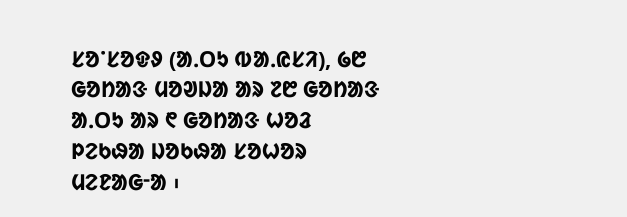ᱥᱚᱸᱥᱚᱫᱽ (ᱟᱹᱛᱩ ᱵᱟᱹᱭᱥᱤ), ᱙᱘ ᱜᱚᱴᱟᱝ ᱢᱚᱣᱡᱟ ᱟᱨ ᱗᱘ ᱜᱚᱴᱟᱝ ᱟᱹᱛᱩ ᱟᱨ ᱖ ᱜᱚᱴᱟᱝ ᱦᱚᱲ ᱞᱮᱠᱷᱟ ᱡᱚᱠᱷᱟ ᱥᱚᱦᱚᱨ ᱢᱮᱱᱟᱜᱼᱟ ᱾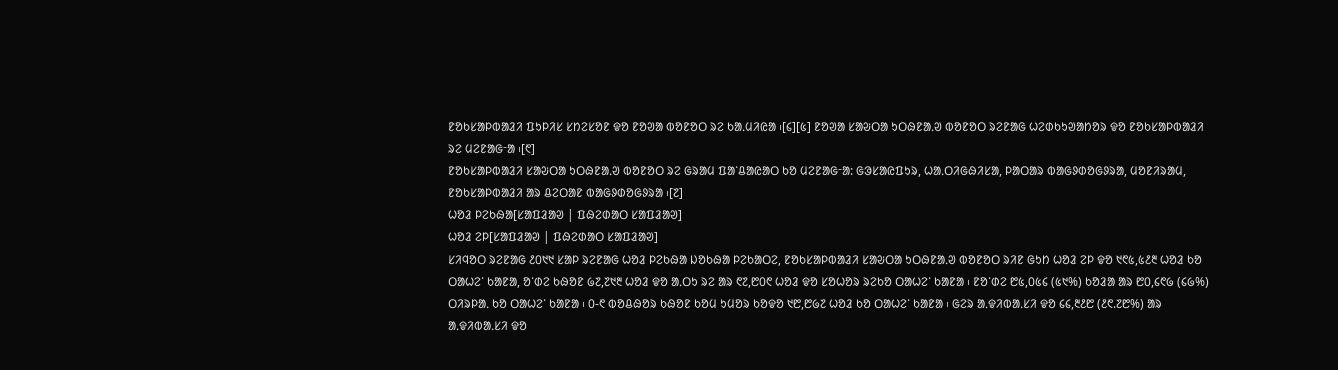ᱱᱚᱠᱥᱟᱞᱵᱟᱲᱤ ᱯᱩᱞᱤᱥ ᱥᱴᱮᱥᱚᱱ ᱫᱚ ᱱᱚᱣᱟ ᱵᱚᱱᱚᱛ ᱨᱮ ᱠᱟᱹᱢᱤᱭᱟ ᱾[᱔][᱕] ᱱᱚᱣᱟ ᱥᱟᱶᱛᱟ ᱩᱛᱷᱱᱟᱹᱣ ᱵᱚᱱᱚᱛ ᱨᱮᱱᱟᱜ ᱦᱮᱰᱠᱩᱣᱟᱴᱚᱨ ᱫᱚ ᱱᱚᱠᱥᱟᱞᱵᱟᱲᱤ ᱨᱮ ᱢᱮᱱᱟᱜᱼᱟ ᱾[᱖]
ᱱᱚᱠᱥᱟᱞᱵᱟᱲᱤ ᱥᱟᱶᱛᱟ ᱩᱛᱷᱱᱟᱹᱣ ᱵᱚᱱᱚᱛ ᱨᱮ ᱜᱨᱟᱢ ᱯᱟᱸᱪᱟᱭᱟᱛ ᱠᱚ ᱢᱮᱱᱟᱜᱼᱟ: ᱜᱳᱥᱟᱭᱯᱩᱨ, ᱦᱟᱹᱛᱤᱜᱷᱤᱥᱟ, ᱞᱟᱛᱟᱨ ᱵᱟᱜᱽᱰᱚᱜᱽᱨᱟ, ᱢᱚᱱᱤᱨᱟᱢ, ᱱᱚᱠᱥᱟᱞᱵᱟᱲᱤ ᱟᱨ ᱪᱮᱛᱟᱱ ᱵᱟᱜᱽᱰᱚᱜᱽᱨᱟ ᱾[᱗]
ᱦᱚᱲ ᱞᱮᱠᱷᱟ[ᱥᱟᱯᱲᱟᱣ | ᱯᱷᱮᱰᱟᱛ ᱥᱟᱯᱲᱟᱣ]
ᱦᱚᱲ ᱮᱞ[ᱥᱟᱯᱲᱟᱣ | ᱯᱷᱮᱰᱟᱛ ᱥᱟᱯᱲᱟᱣ]
ᱥᱤᱧᱚᱛ ᱨᱮᱱᱟᱜ ᱒᱐᱑᱑ ᱥᱟᱞ ᱨᱮᱱᱟᱜ ᱦᱚᱲ ᱞᱮᱠᱷᱟ ᱡᱚᱠᱷᱟ ᱞᱮᱠᱟᱛᱮ, ᱱᱚᱠᱥᱟᱞᱵᱟᱲᱤ ᱥᱟᱶᱛᱟ ᱩᱛᱷᱱᱟᱹᱣ ᱵᱚᱱᱚᱛ ᱨᱤᱱ ᱜᱩᱴ ᱦᱚᱲ ᱮᱞ ᱫᱚ ᱑᱖᱕,᱕᱒᱓ ᱦᱚᱲ ᱠᱚ ᱛᱟᱦᱮᱸ ᱠᱟᱱᱟ, ᱚᱸᱰᱮ ᱠᱷᱚᱱ ᱙᱗,᱗᱑᱓ ᱦᱚᱲ ᱫᱚ ᱟᱹᱛᱩ ᱨᱮ ᱟᱨ ᱖᱗,᱘᱐᱖ ᱦᱚᱲ ᱫᱚ ᱥᱚᱦᱚᱨ ᱨᱮᱠᱚ ᱛᱟᱦᱮᱸ ᱠᱟᱱᱟ ᱾ ᱱᱚᱸᱰᱮ ᱘᱕,᱐᱕᱔ (᱕᱑%) ᱠᱚᱲᱟ ᱟᱨ ᱘᱐,᱔᱖᱙ (᱔᱙%) ᱛᱤᱨᱞᱟᱹ ᱠᱚ ᱛᱟᱦᱮᱸ ᱠᱟᱱᱟ ᱾ ᱐-᱖ ᱵᱚᱪᱷᱚᱨ ᱠᱷᱚᱱ ᱠᱚᱢ ᱩᱢᱚᱨ ᱠᱚᱫᱚ ᱑᱘,᱘᱙᱗ ᱦᱚᱲ ᱠᱚ ᱛᱟᱦᱮᱸ ᱠᱟᱱᱟ ᱾ ᱜᱮᱨ ᱟᱹᱫᱤᱵᱟᱹᱥᱤ ᱫᱚ ᱔᱔,᱓᱒᱘ (᱒᱖.᱗᱘%) ᱟᱨ ᱟᱹᱫᱤᱵᱟᱹᱥᱤ ᱫᱚ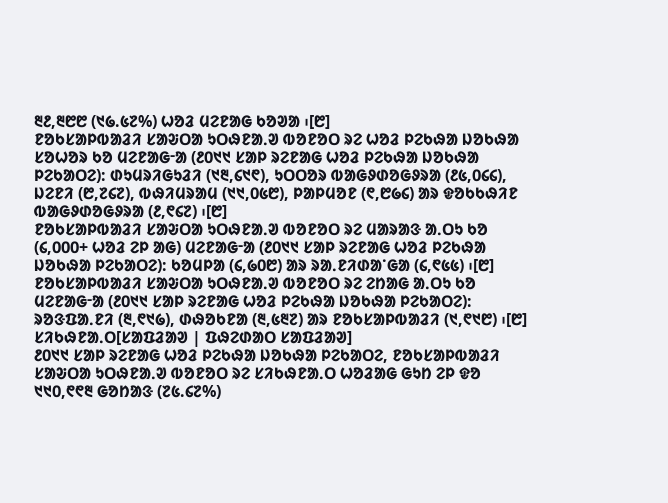᱓᱒,᱓᱘᱘ (᱑᱙.᱕᱗%) ᱦᱚᱲ ᱢᱮᱱᱟᱜ ᱠᱚᱣᱟ ᱾[᱘]
ᱱᱚᱠᱥᱟᱞᱵᱟᱲᱤ ᱥᱟᱶᱛᱟ ᱩᱛᱷᱱᱟᱹᱣ ᱵᱚᱱᱚᱛ ᱨᱮ ᱦᱚᱲ ᱞᱮᱠᱷᱟ ᱡᱚᱠᱷᱟ ᱥᱚᱦᱚᱨ ᱠᱚ ᱢᱮᱱᱟᱜᱼᱟ (᱒᱐᱑᱑ ᱥᱟᱞ ᱨᱮᱱᱟᱜ ᱦᱚᱲ ᱞᱮᱠᱷᱟ ᱡᱚᱠᱷᱟ ᱞᱮᱠᱟᱛᱮ): ᱰᱩᱢᱨᱤᱜᱩᱲᱤ (᱑᱓,᱔᱑᱖), ᱩᱛᱛᱚᱨ ᱵᱟᱜᱽᱰᱚᱜᱽᱨᱟ (᱒᱕,᱐᱔᱔), ᱡᱮᱱᱤ (᱘,᱗᱔᱗), ᱵᱷᱤᱢᱨᱟᱢ (᱑᱑,᱐᱕᱘), ᱞᱟᱞᱢᱚᱱ (᱖,᱘᱙᱔) ᱟᱨ ᱫᱚᱠᱠᱷᱤᱱ ᱵᱟᱜᱽᱰᱚᱜᱽᱨᱟ (᱒,᱖᱔᱗) ᱾[᱘]
ᱱᱚᱠᱥᱟᱞᱵᱟᱲᱤ ᱥᱟᱶᱛᱟ ᱩᱛᱷᱱᱟᱹᱣ ᱵᱚᱱᱚᱛ ᱨᱮ ᱢᱟᱨᱟᱝ ᱟᱹᱛᱩ ᱠᱚ (᱔,᱐᱐᱐+ ᱦᱚᱲ ᱮᱞ ᱟᱜ) ᱢᱮᱱᱟᱜᱼᱟ (᱒᱐᱑᱑ ᱥᱟᱞ ᱨᱮᱱᱟᱜ ᱦᱚᱲ ᱞᱮᱠᱷᱟ ᱡᱚᱠᱷᱟ ᱞᱮᱠᱟᱛᱮ): ᱠᱚᱢᱞᱟ (᱔,᱙᱐᱘) ᱟᱨ ᱨᱟᱹᱱᱤᱰᱟᱸᱜᱟ (᱔,᱖᱕᱕) ᱾[᱘]
ᱱᱚᱠᱥᱟᱞᱵᱟᱲᱤ ᱥᱟᱶᱛᱟ ᱩᱛᱷᱱᱟᱹᱣ ᱵᱚᱱᱚᱛ ᱨᱮ ᱮᱴᱟᱜ ᱟᱹᱛᱩ ᱠᱚ ᱢᱮᱱᱟᱜᱼᱟ (᱒᱐᱑᱑ ᱥᱟᱞ ᱨᱮᱱᱟᱜ ᱦᱚᱲ ᱞᱮᱠᱷᱟ ᱡᱚᱠᱷᱟ ᱞᱮᱠᱟᱛᱮ): ᱨᱚᱝᱯᱟᱹᱱᱤ (᱓,᱖᱑᱙), ᱰᱷᱚᱠᱱᱟ (᱓,᱕᱓᱗) ᱟᱨ ᱱᱚᱠᱥᱟᱞᱵᱟᱲᱤ (᱑,᱖᱑᱘) ᱾[᱘]
ᱥᱤᱠᱷᱱᱟᱹᱛ[ᱥᱟᱯᱲᱟᱣ | ᱯᱷᱮᱰᱟᱛ ᱥᱟᱯᱲᱟᱣ]
᱒᱐᱑᱑ ᱥᱟᱞ ᱨᱮᱱᱟᱜ ᱦᱚᱲ ᱞᱮᱠᱷᱟ ᱡᱚᱠᱷᱟ ᱞᱮᱠᱟᱛᱮ, ᱱᱚᱠᱥᱟᱞᱵᱟᱲᱤ ᱥᱟᱶᱛᱟ ᱩᱛᱷᱱᱟᱹᱣ ᱵᱚᱱᱚᱛ ᱨᱮ ᱥᱤᱠᱷᱱᱟᱹᱛ ᱦᱚᱲᱟᱜ ᱜᱩᱴ ᱮᱞ ᱫᱚ ᱑᱑᱐,᱖᱖᱓ ᱜᱚᱴᱟᱝ (᱗᱕.᱔᱗%)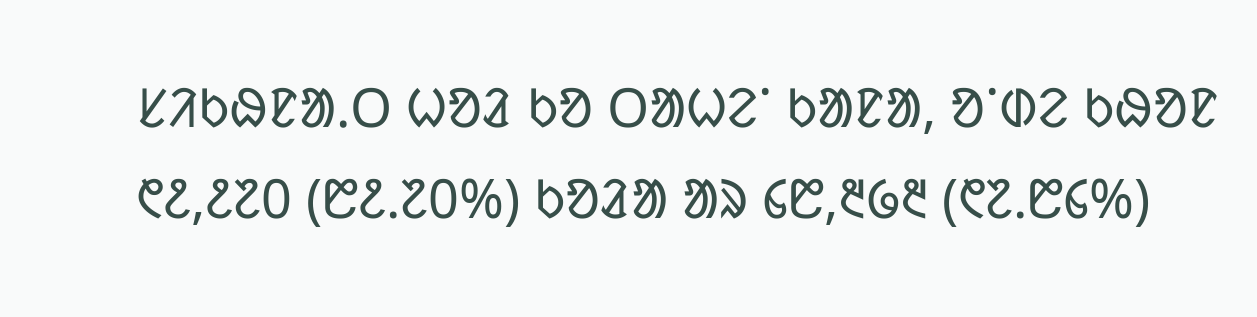ᱥᱤᱠᱷᱱᱟᱹᱛ ᱦᱚᱲ ᱠᱚ ᱛᱟᱦᱮᱸ ᱠᱟᱱᱟ, ᱚᱸᱰᱮ ᱠᱷᱚᱱ ᱖᱒,᱒᱗᱐ (᱘᱒.᱗᱐%) ᱠᱚᱲᱟ ᱟᱨ ᱔᱘,᱓᱙᱓ (᱖᱗.᱘᱔%)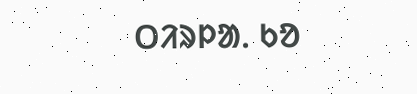ᱛᱤᱨᱞᱟᱹ ᱠᱚ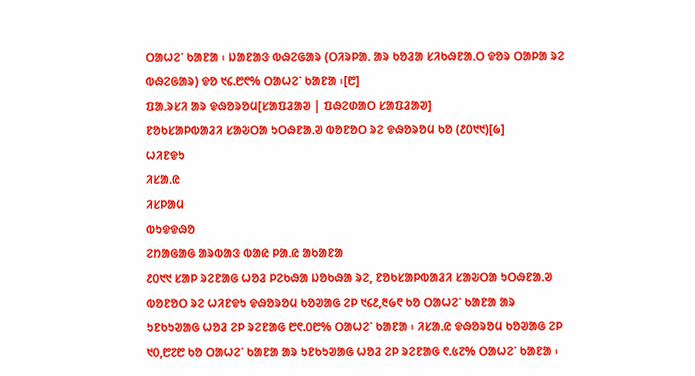ᱛᱟᱦᱮᱸ ᱠᱟᱱᱟ ᱾ ᱡᱟᱱᱟᱝ ᱵᱷᱮᱜᱟᱨ (ᱛᱤᱨᱞᱟᱹ ᱟᱨ ᱠᱚᱲᱟ ᱥᱤᱠᱷᱱᱟᱹᱛ ᱫᱚᱨ ᱛᱟᱞᱟ ᱨᱮ ᱵᱷᱮᱜᱟᱨ) ᱫᱚ ᱑᱔.᱘᱖% ᱛᱟᱦᱮᱸ ᱠᱟᱱᱟ ᱾[᱘]
ᱯᱟᱹᱨᱥᱤ ᱟᱨ ᱫᱷᱚᱨᱚᱢ[ᱥᱟᱯᱲᱟᱣ | ᱯᱷᱮᱰᱟᱛ ᱥᱟᱯᱲᱟᱣ]
ᱱᱚᱠᱥᱟᱞᱵᱟᱲᱤ ᱥᱟᱶᱛᱟ ᱩᱛᱷᱱᱟᱹᱣ ᱵᱚᱱᱚᱛ ᱨᱮ ᱫᱷᱚᱨᱚᱢ ᱠᱚ (᱒᱐᱑᱑)[᱙]
ᱦᱤᱱᱫᱩ
ᱤᱥᱟᱹᱭ
ᱤᱥᱞᱟᱢ
ᱵᱩᱫᱫᱷᱚ
ᱮᱴᱟᱜᱟᱜ ᱟᱨᱵᱟᱝ ᱵᱟᱭ ᱞᱟᱹᱭ ᱟᱠᱟᱱᱟ
᱒᱐᱑᱑ ᱥᱟᱞ ᱨᱮᱱᱟᱜ ᱦᱚᱲ ᱞᱮᱠᱷᱟ ᱡᱚᱠᱷᱟ ᱨᱮ, ᱱᱚᱠᱥᱟᱞᱵᱟᱲᱤ ᱥᱟᱶᱛᱟ ᱩᱛᱷᱱᱟᱹᱣ ᱵᱚᱱᱚᱛ ᱨᱮ ᱦᱤᱱᱫᱩ ᱫᱷᱚᱨᱚᱢ ᱠᱚᱣᱟᱜ ᱮᱞ ᱑᱔᱒,᱓᱙᱖ ᱠᱚ ᱛᱟᱦᱮᱸ ᱠᱟᱱᱟ ᱟᱨ ᱩᱱᱠᱩᱣᱟᱜ ᱦᱚᱲ ᱮᱞ ᱨᱮᱱᱟᱜ ᱘᱖.᱐᱘% ᱛᱟᱦᱮᱸ ᱠᱟᱱᱟ ᱾ ᱤᱥᱟᱹᱭ ᱫᱷᱚᱨᱚᱢ ᱠᱚᱣᱟᱜ ᱮᱞ ᱑᱐,᱘᱗᱘ ᱠᱚ ᱛᱟᱦᱮᱸ ᱠᱟᱱᱟ ᱟᱨ ᱩᱱᱠᱩᱣᱟᱜ ᱦᱚᱲ ᱮᱞ ᱨᱮᱱᱟᱜ ᱖.᱕᱗% ᱛᱟᱦᱮᱸ ᱠᱟᱱᱟ ᱾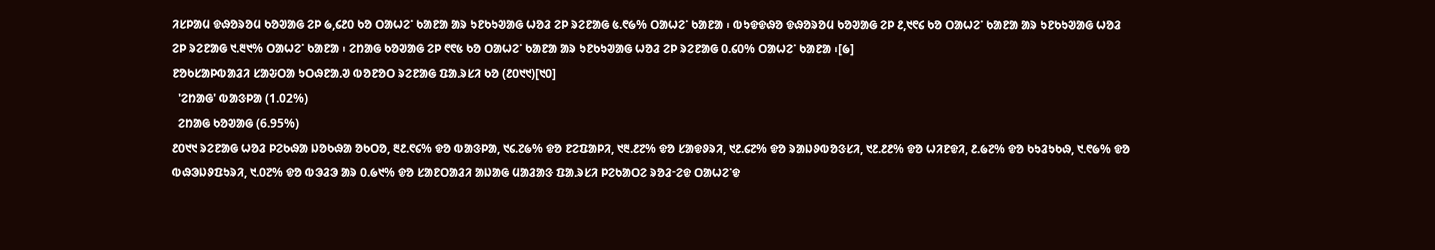ᱤᱥᱞᱟᱢ ᱫᱷᱚᱨᱚᱢ ᱠᱚᱣᱟᱜ ᱮᱞ ᱙,᱔᱒᱐ ᱠᱚ ᱛᱟᱦᱮᱸ ᱠᱟᱱᱟ ᱟᱨ ᱩᱱᱠᱩᱣᱟᱜ ᱦᱚᱲ ᱮᱞ ᱨᱮᱱᱟᱜ ᱕.᱖᱙% ᱛᱟᱦᱮᱸ ᱠᱟᱱᱟ ᱾ ᱵᱩᱫᱫᱷᱚ ᱫᱷᱚᱨᱚᱢ ᱠᱚᱣᱟᱜ ᱮᱞ ᱒,᱑᱖᱔ ᱠᱚ ᱛᱟᱦᱮᱸ ᱠᱟᱱᱟ ᱟᱨ ᱩᱱᱠᱩᱣᱟᱜ ᱦᱚᱲ ᱮᱞ ᱨᱮᱱᱟᱜ ᱑.᱓᱑% ᱛᱟᱦᱮᱸ ᱠᱟᱱᱟ ᱾ ᱮᱴᱟᱜ ᱠᱚᱣᱟᱜ ᱮᱞ ᱖᱖᱕ ᱠᱚ ᱛᱟᱦᱮᱸ ᱠᱟᱱᱟ ᱟᱨ ᱩᱱᱠᱩᱣᱟᱜ ᱦᱚᱲ ᱮᱞ ᱨᱮᱱᱟᱜ ᱐.᱔᱐% ᱛᱟᱦᱮᱸ ᱠᱟᱱᱟ ᱾[᱙]
ᱱᱚᱠᱥᱟᱞᱵᱟᱲᱤ ᱥᱟᱶᱛᱟ ᱩᱛᱷᱱᱟᱹᱣ ᱵᱚᱱᱚᱛ ᱨᱮᱱᱟᱜ ᱯᱟᱹᱨᱥᱤ ᱠᱚ (᱒᱐᱑᱑)[᱑᱐]
  'ᱮᱴᱟᱜ' ᱵᱟᱝᱞᱟ (1.02%)
  ᱮᱴᱟᱜ ᱠᱚᱣᱟᱜ (6.95%)
᱒᱐᱑᱑ ᱨᱮᱱᱟᱜ ᱦᱚᱲ ᱞᱮᱠᱷᱟ ᱡᱚᱠᱷᱟ ᱚᱠᱛᱚ, ᱓᱒.᱖᱔% ᱫᱚ ᱵᱟᱝᱞᱟ, ᱑᱔.᱗᱙% ᱫᱚ ᱱᱮᱯᱟᱞᱤ, ᱑᱓.᱒᱗% ᱫᱚ ᱥᱟᱫᱽᱨᱤ, ᱑᱒.᱔᱗% ᱫᱚ ᱨᱟᱡᱽᱵᱚᱝᱥᱤ, ᱑᱒.᱒᱒% ᱫᱚ ᱦᱤᱱᱫᱤ, ᱒.᱙᱗% ᱫᱚ ᱠᱩᱲᱩᱠᱷ, ᱑.᱖᱙% ᱫᱚ ᱵᱷᱳᱡᱽᱯᱩᱨᱤ, ᱑.᱐᱗% ᱫᱚ ᱵᱳᱲᱳ ᱟᱨ ᱐.᱙᱑% ᱫᱚ ᱥᱟᱱᱛᱟᱲᱤ ᱟᱡᱟᱜ ᱢᱟᱲᱟᱝ ᱯᱟᱹᱨᱥᱤ ᱞᱮᱠᱟᱛᱮ ᱨᱚᱲᱼᱮᱫ ᱛᱟᱦᱮᱸᱫ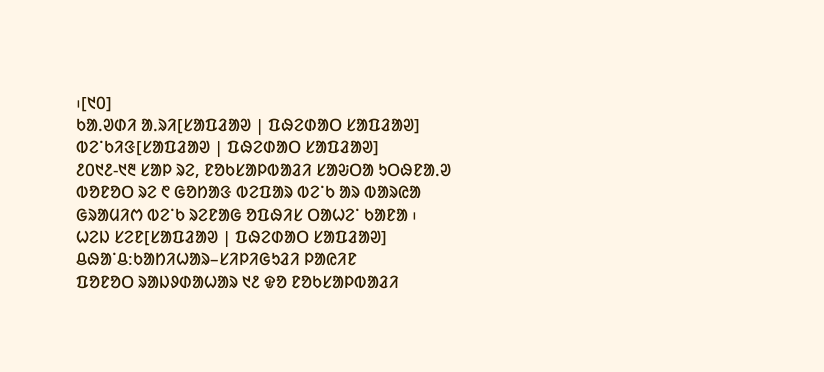᱾[᱑᱐]
ᱠᱟᱹᱣᱰᱤ ᱟᱹᱨᱤ[ᱥᱟᱯᱲᱟᱣ | ᱯᱷᱮᱰᱟᱛ ᱥᱟᱯᱲᱟᱣ]
ᱵᱮᱸᱠᱤᱝ[ᱥᱟᱯᱲᱟᱣ | ᱯᱷᱮᱰᱟᱛ ᱥᱟᱯᱲᱟᱣ]
᱒᱐᱑᱒-᱑᱓ ᱥᱟᱞ ᱨᱮ, ᱱᱚᱠᱥᱟᱞᱵᱟᱲᱤ ᱥᱟᱶᱛᱟ ᱩᱛᱷᱱᱟᱹᱣ ᱵᱚᱱᱚᱛ ᱨᱮ ᱖ ᱜᱚᱴᱟᱝ ᱵᱮᱯᱟᱨ ᱵᱮᱸᱠ ᱟᱨ ᱵᱟᱨᱭᱟ ᱜᱨᱟᱢᱤᱬ ᱵᱮᱸᱠ ᱨᱮᱱᱟᱜ ᱚᱯᱷᱤᱥ ᱛᱟᱦᱮᱸ ᱠᱟᱱᱟ ᱾
ᱦᱮᱡ ᱥᱮᱱ[ᱥᱟᱯᱲᱟᱣ | ᱯᱷᱮᱰᱟᱛ ᱥᱟᱯᱲᱟᱣ]
ᱪᱷᱟᱸᱪ:ᱠᱟᱴᱤᱦᱟᱨ–ᱥᱤᱞᱤᱜᱩᱲᱤ ᱞᱟᱭᱤᱱ
ᱯᱚᱱᱚᱛ ᱨᱟᱡᱽᱰᱟᱦᱟᱨ ᱑᱒ ᱫᱚ ᱱᱚᱠᱥᱟᱞᱵᱟᱲᱤ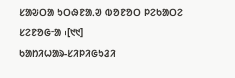ᱥᱟᱶᱛᱟ ᱩᱛᱷᱱᱟᱹᱣ ᱵᱚᱱᱚᱛ ᱞᱮᱠᱟᱛᱮ ᱥᱮᱱᱚᱜᱼᱟ ᱾[᱑᱑]
ᱠᱟᱴᱤᱦᱟᱨ-ᱥᱤᱞᱤᱜᱩᱲᱤ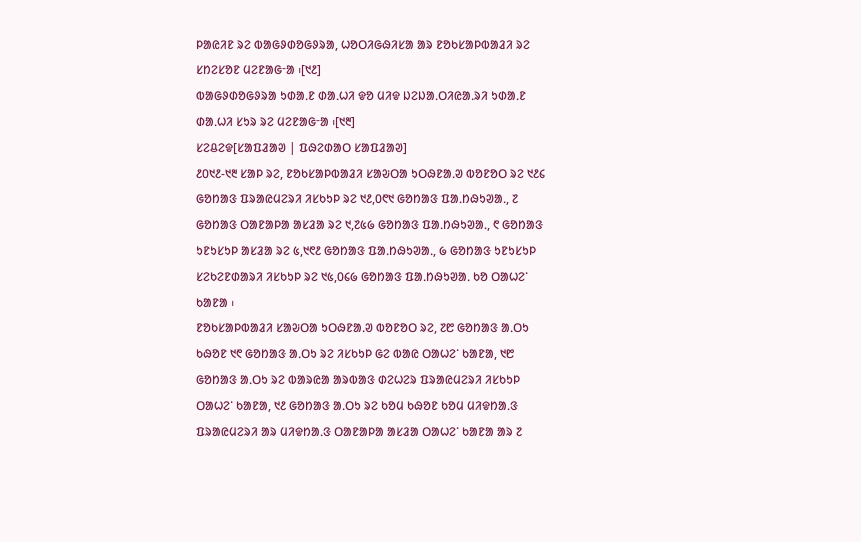ᱞᱟᱭᱤᱱ ᱨᱮ ᱵᱟᱜᱽᱰᱚᱜᱽᱨᱟ, ᱦᱚᱛᱤᱜᱷᱤᱥᱟ ᱟᱨ ᱱᱚᱠᱥᱟᱞᱵᱟᱲᱤ ᱨᱮ ᱥᱴᱮᱥᱚᱱ ᱢᱮᱱᱟᱜᱼᱟ ᱾[᱑᱒]
ᱵᱟᱜᱽᱰᱚᱜᱽᱨᱟ ᱩᱰᱟᱹᱱ ᱰᱟᱹᱦᱤ ᱫᱚ ᱢᱤᱫ ᱡᱮᱡᱟᱹᱛᱤᱭᱟᱹᱨᱤ ᱩᱰᱟᱹᱱ ᱰᱟᱹᱦᱤ ᱥᱩᱨ ᱨᱮ ᱢᱮᱱᱟᱜᱼᱟ ᱾[᱑᱓]
ᱥᱮᱪᱮᱫ[ᱥᱟᱯᱲᱟᱣ | ᱯᱷᱮᱰᱟᱛ ᱥᱟᱯᱲᱟᱣ]
᱒᱐᱑᱒-᱑᱓ ᱥᱟᱞ ᱨᱮ, ᱱᱚᱠᱥᱟᱞᱵᱟᱲᱤ ᱥᱟᱶᱛᱟ ᱩᱛᱷᱱᱟᱹᱣ ᱵᱚᱱᱚᱛ ᱨᱮ ᱑᱒᱔ ᱜᱚᱴᱟᱝ ᱯᱨᱟᱭᱢᱮᱨᱤ ᱤᱥᱠᱩᱞ ᱨᱮ ᱑᱒,᱐᱖᱑ ᱜᱚᱴᱟᱝ ᱯᱟᱹᱴᱷᱩᱣᱟᱹ, ᱗ ᱜᱚᱴᱟᱝ ᱛᱟᱱᱟᱞᱟ ᱟᱥᱲᱟ ᱨᱮ ᱑,᱗᱕᱙ ᱜᱚᱴᱟᱝ ᱯᱟᱹᱴᱷᱩᱣᱟᱹ, ᱖ ᱜᱚᱴᱟᱝ ᱩᱱᱩᱥᱩᱞ ᱟᱥᱲᱟ ᱨᱮ ᱕,᱑᱖᱒ ᱜᱚᱴᱟᱝ ᱯᱟᱹᱴᱷᱩᱣᱟᱹ, ᱙ ᱜᱚᱴᱟᱝ ᱩᱱᱩᱥᱩᱞ ᱥᱮᱠᱮᱱᱰᱟᱨᱤ ᱤᱥᱠᱩᱞ ᱨᱮ ᱑᱕,᱐᱔᱙ ᱜᱚᱴᱟᱝ ᱯᱟᱹᱴᱷᱩᱣᱟᱹ ᱠᱚ ᱛᱟᱦᱮᱸ ᱠᱟᱱᱟ ᱾
ᱱᱚᱠᱥᱟᱞᱵᱟᱲᱤ ᱥᱟᱶᱛᱟ ᱩᱛᱷᱱᱟᱹᱣ ᱵᱚᱱᱚᱛ ᱨᱮ, ᱗᱘ ᱜᱚᱴᱟᱝ ᱟᱹᱛᱩ ᱠᱷᱚᱱ ᱑᱖ ᱜᱚᱴᱟᱝ ᱟᱹᱛᱩ ᱨᱮ ᱤᱥᱠᱩᱞ ᱜᱮ ᱵᱟᱭ ᱛᱟᱦᱮᱸ ᱠᱟᱱᱟ, ᱑᱘ ᱜᱚᱴᱟᱝ ᱟᱹᱛᱩ ᱨᱮ ᱵᱟᱨᱭᱟ ᱟᱨᱵᱟᱝ ᱰᱮᱦᱮᱨ ᱯᱨᱟᱭᱢᱮᱨᱤ ᱤᱥᱠᱩᱞ ᱛᱟᱦᱮᱸ ᱠᱟᱱᱟ, ᱑᱒ ᱜᱚᱴᱟᱝ ᱟᱹᱛᱩ ᱨᱮ ᱠᱚᱢ ᱠᱷᱚᱱ ᱠᱚᱢ ᱢᱤᱫᱴᱟᱹᱝ ᱯᱨᱟᱭᱢᱮᱨᱤ ᱟᱨ ᱢᱤᱫᱴᱟᱹᱝ ᱛᱟᱱᱟᱞᱟ ᱟᱥᱲᱟ ᱛᱟᱦᱮᱸ ᱠᱟᱱᱟ ᱟᱨ ᱗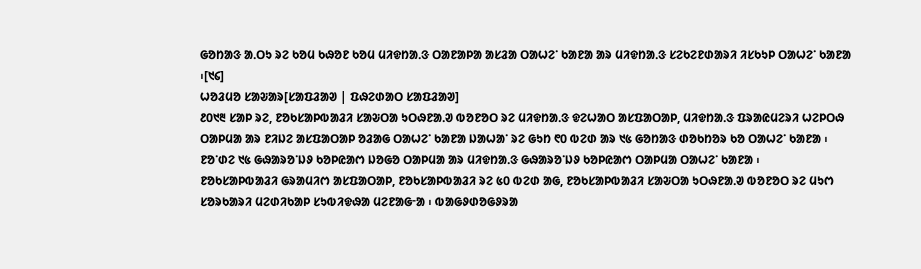ᱜᱚᱴᱟᱝ ᱟᱹᱛᱩ ᱨᱮ ᱠᱚᱢ ᱠᱷᱚᱱ ᱠᱚᱢ ᱢᱤᱫᱴᱟᱹᱝ ᱛᱟᱱᱟᱞᱟ ᱟᱥᱲᱟ ᱛᱟᱦᱮᱸ ᱠᱟᱱᱟ ᱟᱨ ᱢᱤᱫᱴᱟᱹᱝ ᱥᱮᱠᱮᱱᱰᱟᱨᱤ ᱤᱥᱠᱩᱞ ᱛᱟᱦᱮᱸ ᱠᱟᱱᱟ ᱾[᱑᱔]
ᱦᱚᱲᱢᱚ ᱥᱟᱶᱟᱨ[ᱥᱟᱯᱲᱟᱣ | ᱯᱷᱮᱰᱟᱛ ᱥᱟᱯᱲᱟᱣ]
᱒᱐᱑᱓ ᱥᱟᱞ ᱨᱮ, ᱱᱚᱠᱥᱟᱞᱵᱟᱲᱤ ᱥᱟᱶᱛᱟ ᱩᱛᱷᱱᱟᱹᱣ ᱵᱚᱱᱚᱛ ᱨᱮ ᱢᱤᱫᱴᱟᱹᱝ ᱫᱮᱦᱟᱛ ᱟᱥᱯᱟᱛᱟᱞ, ᱢᱤᱫᱴᱟᱹᱝ ᱯᱨᱟᱭᱢᱮᱨᱤ ᱦᱮᱞᱛᱷ ᱛᱟᱞᱢᱟ ᱟᱨ ᱱᱤᱡᱮ ᱟᱥᱯᱟᱛᱟᱞ ᱚᱲᱟᱜ ᱛᱟᱦᱮᱸ ᱠᱟᱱᱟ ᱡᱟᱦᱟᱸ ᱨᱮ ᱜᱩᱴ ᱖᱐ ᱵᱮᱰ ᱟᱨ ᱑᱕ ᱜᱚᱴᱟᱝ ᱰᱚᱠᱴᱚᱨ ᱠᱚ ᱛᱟᱦᱮᱸ ᱠᱟᱱᱟ ᱾ ᱱᱚᱸᱰᱮ ᱑᱕ ᱜᱷᱟᱨᱚᱸᱡᱽ ᱠᱚᱞᱭᱟᱬ ᱡᱚᱜᱚ ᱛᱟᱞᱢᱟ ᱟᱨ ᱢᱤᱫᱴᱟᱹᱝ ᱜᱷᱟᱨᱚᱸᱡᱽ ᱠᱚᱞᱭᱟᱬ ᱛᱟᱞᱢᱟ ᱛᱟᱦᱮᱸ ᱠᱟᱱᱟ ᱾
ᱱᱚᱠᱥᱟᱞᱵᱟᱲᱤ ᱜᱨᱟᱢᱤᱬ ᱟᱥᱯᱟᱛᱟᱞ, ᱱᱚᱠᱥᱟᱞᱵᱟᱲᱤ ᱨᱮ ᱕᱐ ᱵᱮᱰ ᱟᱜ, ᱱᱚᱠᱥᱟᱞᱵᱟᱲᱤ ᱥᱟᱶᱛᱟ ᱩᱛᱷᱱᱟᱹᱣ ᱵᱚᱱᱚᱛ ᱨᱮ ᱢᱩᱬ ᱥᱚᱨᱠᱟᱨᱤ ᱢᱮᱰᱤᱠᱟᱞ ᱥᱩᱵᱤᱫᱷᱟ ᱢᱮᱱᱟᱜᱼᱟ ᱾ ᱵᱟᱜᱽᱰᱚᱜᱽᱨᱟ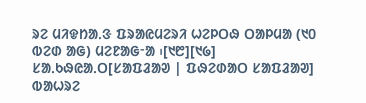ᱨᱮ ᱢᱤᱫᱴᱟᱹᱝ ᱯᱨᱟᱭᱢᱮᱨᱤ ᱦᱮᱞᱛᱷ ᱛᱟᱞᱢᱟ (᱑᱐ ᱵᱮᱰ ᱟᱜ) ᱢᱮᱱᱟᱜᱼᱟ ᱾[᱑᱘][᱑᱙]
ᱥᱟᱹᱠᱷᱭᱟᱹᱛ[ᱥᱟᱯᱲᱟᱣ | ᱯᱷᱮᱰᱟᱛ ᱥᱟᱯᱲᱟᱣ]
ᱵᱟᱦᱨᱮ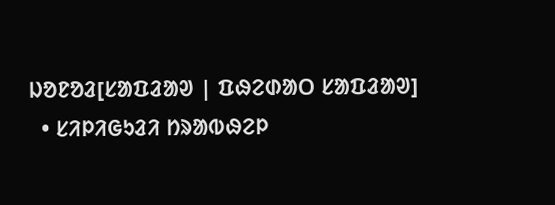ᱡᱚᱱᱚᱲ[ᱥᱟᱯᱲᱟᱣ | ᱯᱷᱮᱰᱟᱛ ᱥᱟᱯᱲᱟᱣ]
  • ᱥᱤᱞᱤᱜᱩᱲᱤ ᱴᱨᱟᱵᱷᱮᱞ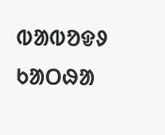ᱵᱟᱵᱚᱫᱽ ᱠᱟᱛᱷᱟ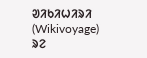ᱣᱤᱠᱤᱦᱤᱨᱤ (Wikivoyage) ᱨᱮ